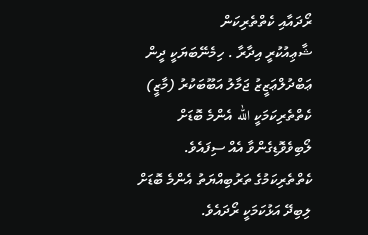ރޯދައާއި ކެތްތެރިކަން
ޝާޢިއުކުރީ އިދާރާ . ހިމެނޭބަޔަކީ ދީން
ޢަބްދުލްޢަޒީޒު ޖަމާލު އަބޫބަކުރު (މާޒީ)
ކެތްތެރިކަމަކީ الله އެންމެ ބޮޑަށް ލޯބިވެވޮޑިގެންވާ އެއް ސިފައެވެ. ކެތްތެރިކަމުގެ ތަރުބިއްޔަތު އެންމެ ބޮޑަށް ލިބިދޭ އަޅުކަމަކީ ރޯދައެވެ.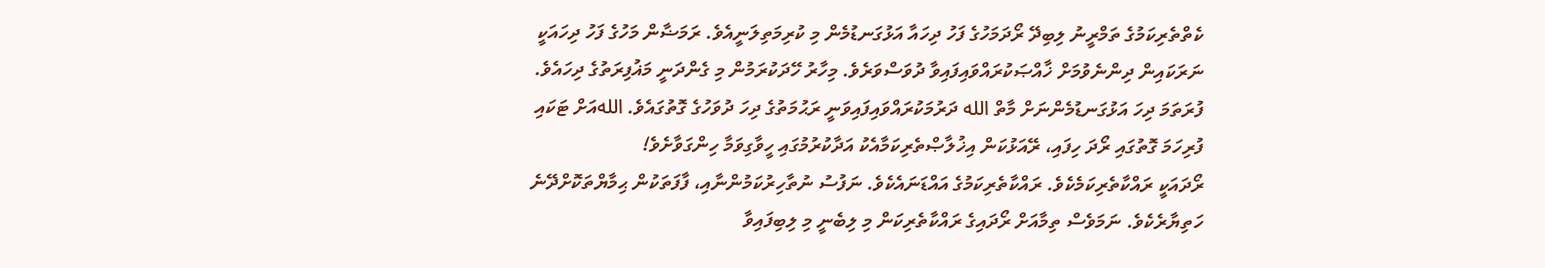ކެތްތެރިކަމުގެ ތަމްރީނު ލިބިދޭ ރޯދަމަހުގެ ފަހު ދިހައާ އަޅުގަނޑުމެން މި ކުރިމަތިލަނީއެވެ. ރަމަޟާން މަހުގެ ފަހު ދިހައަކީ ނަރަކައިން ދިންނެވުމަށް ޚާއްޞަކުރައްވައިފައިވާ ދުވަސްވަރެވެ. މިހާރު ހޭދަކުރަމުން މި ގެންދަނީ މަޣުފިރަތުގެ ދިހައެވެ. ފުރަތަމަ ދިހަ އަޅުގަނޑުމެންނަށް މާތް الله ދަރުމަކުރައްވައިފައިވަނީ ރަޙުމަތުގެ ދިހަ ދުވަހުގެ ގޮތުގައެވެ. اللهއަށް ޓަކައި ފުރިހަމަ ގޮތުގައި ރޯދަ ހިފައި، ރޭއަޅުކަން އިޚުލާޞްތެރިކަމާއެކު އަދާކުރުމުގައި ހީވާގިވަމާ ހިންގަވާށެވެ!
ރޯދައަކީ ރައްކާތެރިކަމެކެވެ. ރައްކާތެރިކަމުގެ އައްޑަނައެކެވެ. ނަފުސު ނުތާހިރުކަމުންނާއި، ފާފަތަކުން ޙިމާޔްތަކޮށްދޭނެ ހަތިޔާރެކެވެ. ނަމަވެސް ތިމާއަށް ރޯދައިގެ ރައްކާތެރިކަން މި ލިބެނީ މި ލިބިފައިވާ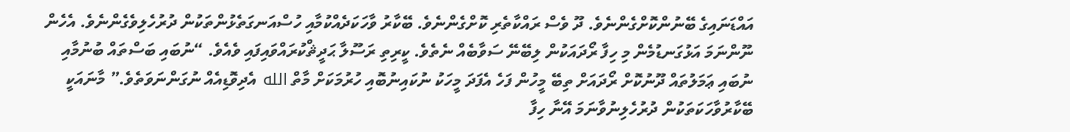އައްޑަނައިގެ ބޭނުންކޮށްގެންނެވެ. ދޫ ވެސް ރައްކާތެރި ކޮށްގެންނެވެ. ބޭކާރު ވާހަކަދެއްކުމާއި ހުސްއަނގަތެޅުންތަކުން ދުރުހެލިވެގެންނެވެ. އެހެން ނޫންނަމަ އަޅުގަނޑުމެން މި ހިފާ ރޯދައަކުން ލިބޭނޭ ސަވާބެއް ނެތެވެ. ކީރިތި ރަސޫލާ ޙަދީޘްކުރައްވައިފައި ވެއެވެ. “ނުބައި ބަސްތައް ބުނުމާއި ނުބައި ޢަމަލުތައް ދޫނުކޮށް ރޯދައަށް ތިބޭ މީހުން ފަހެ އެފަދަ މީހަކު ނުކައިނުބޮއި ހުރުމަކަށް މާތް الله އެދިވޮޑިއެއް ނުގަންނަވަތެވެ.” މާނައަކީ ބޭކާރުވާހަކަތަކުން ދުރުހެލިނުވާނަމަ އޭނާ ހިފާ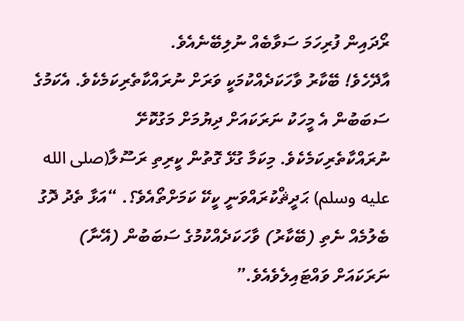ރޯދައިން ފުރިހަމަ ސަވާބެއް ނުލިބޭނެއެވެ.
އާދޭހެވެ! ބޭކާރު ވާހަކަދެއްކުމަކީ ވަރަށް ނުރައްކާތެރިކަމެކެވެ. އެކަމުގެ ސަބަބުން އެ މީހަކު ނަރަކައަށް ދިޔުމަށް މަގުކޮށޭ ނުރައްކާތެރިކަމެކެވެ. މިކަމާ ގުޅޭ ގޮތުން ކީރިތި ރަސޫލާ(صلى الله عليه وسلم) ޙަދީޘްކުރައްވަނީ ކީކޭ ކަމަށްތޯއެވެ؟. “އަޅާ ތެދު ދޮގު ބެލުމެއް ނެތި (ބޭކާރު) ވާހަކަދެއްކުމުގެ ސަބަބުން (އޭނާ) ނަރަކައަށް ވައްޓައިލެވެއެވެ.”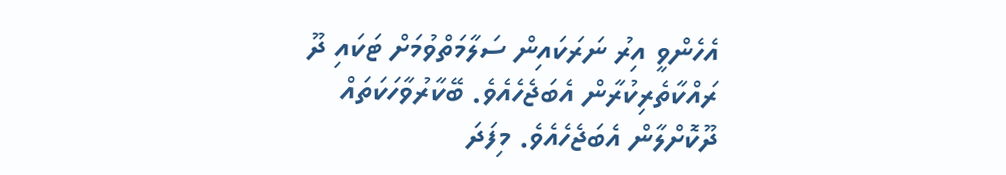އެހެންވީ އިރު ނަރަކައިން ސަލާމަތްވުމަށް ޓަކައި ދޫ ރައްކާތެރިކުރާން އެބަޖެހެއެވެ. ބޭކާރުވާހަކަތައް ދޫކޮށްލާން އެބަޖެހެއެވެ. މިފަދަ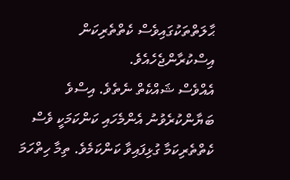ޙާލަތްތަކުގައިވެސް ކެތްތެރިކަން އިސްކުރާންޖެހެއެވެ.
އެއްވެސް ޝައްކެތް ނެތެވެ. އިސްވެ ބަޔާންކުރެވުނު އެންމެހައި ކަންކަމަކީ ވެސް ކެތްތެރިކަމާ ގުޅިފައިވާ ކަންކަމެވެ. ތިމާ ހިތްހަމަ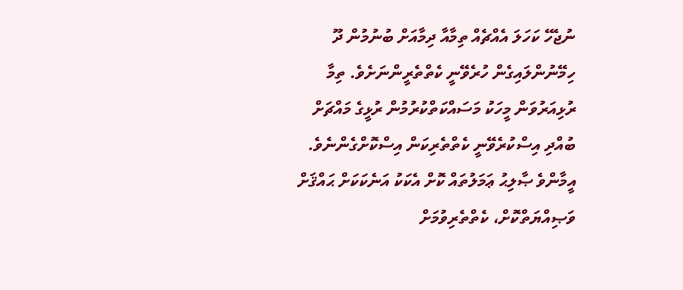ނުޖެހޭ ކަހަލަ އެއްޗެއް ތިމާއާ ދިމާއަށް ބުނުމުން ދޫ ހިމޭނުންލައިގެން ހުރެވޭނީ ކެތްތެރީންނަށެވެ. ތިމާ ރުޅިއަރުވަން މީހަކު މަސައްކަތްކުރުމުން ރުޅީގެ މައްޗަށް ބުއްދި އިސްކުރެވޭނީ ކެތްތެރިކަން އިސްކޮށްގެންނެވެ.
އީމާންވެ ޞާލިޙު ޢަމަލުތައް ކޮށް އެކަކު އަނެކަކަށް ޙައްޤަށް ވަޞިއްޔަތްކޮށް، ކެތްތެރިވުމަށް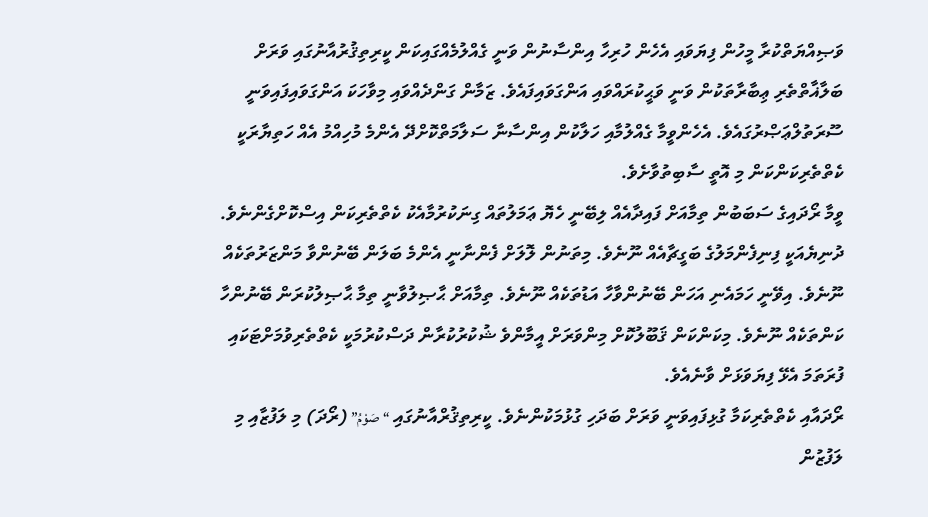ވަޞިއްޔަތްކުރާ މީހުން ފިޔަވައި އެހެން ހުރިހާ އިންސާނުން ވަނީ ގެއްލުމެއްގައިކަން ކީރިތިޤުރުއާނުގައި ވަރަށް ބަލާޣާތްތެރި ޢިބާރާތަކުން ވަނީ ވަޙީކުރައްވައި އަންގަވައިފައެވެ. ޒަމާން ގަންދެއްވައި މިވާހަކަ އަންގަވައިފައިވަނީ ސޫރަތުލްޢަޞްރުގައެވެ. އެހެންވީމާ ގެއްލުމާއި ހަލާކުން އިންސާނާ ސަލާމަތްކޮށްދޭ އެންމެ މުހިއްމު އެއް ހަތިޔާރަކީ ކެތްތެރިކަންކަން މި އޮތީ ސާބިތުވާށެވެ.
ވީމާ ރޯދައިގެ ސަބަބުން ތިމާއަށް ފައިދާއެއް ލިބޭނީ ހެޔޮ ޢަމަލުތައް ގިނަކުރުމާއެކު ކެތްތެރިކަން އިސްކޮށްގެންނެވެ. ދުނިޔެއަކީ ފިނިފެންމަލުގެ ބަގީޗާއެއް ނޫނެވެ. މިތަނުން ލޮލަށް ފެންނާނީ އެންމެ ބަލަން ބޭނުންވާ މަންޒަރުތަކެއް ނޫނެވެ. އިވޭނީ ހަމައެނި އަހަން ބޭނުންވާހާ އަޑުތަކެއް ނޫނެވެ. ތިމާއަށް ޙާޞިލުވާނީ ތިމާ ޙާޞިލުކުރަން ބޭނުންހާ ކަންތަކެއް ނޫނެވެ. މިކަންކަން ޤަބޫލުކޮށް މިންވަރަށް އީމާންވެ ޝުކުރުކުރާން ދަސްކުރުމަކީ ކެތްތެރިވުމަށްޓަކައި ފުރަތަމަ އެޅޭ ފިޔަވަޅަށް ވާނެއެވެ.
ރޯދައާއި ކެތްތެރިކަމާ ގުޅިފައިވަނީ ވަރަށް ބަދަހި ގުޅުމަކުންނެވެ. ކީރިތިޤުރްއާނުގައި “صَوْمُ” (ރޯދަ) މި ލަފުޒާއި މި ލަފުޒުން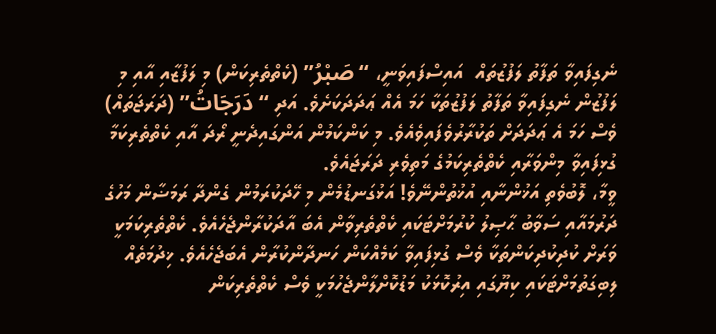ނެގިފައިވާ ތަފާތު ލަފުޒުތައް  އައިސްފައިވަނީ، “صَبْرُ” (ކެތްތެރިކަން) މި ލަފުޒާއި އާއި މި ލަފުޒުން ނެގިފައިވާ ތަފާތު ލަފުޒުތަކާ ހަމަ އެއް ޢަދަދަކަށެވެ. އަދި “دَرَجَاتُ” (ދަރަޖަތައް) ވެސް ހަމަ އެ ޢަދަދަށް ތަކުރާރުވެފައިވެއެވެ. މި ކަންކަމުން އަންގައިދެނީ ރޯދަ އާއި ކެތްތެރިކަމާ ގުޅިފައިވާ މިންވަރާއި ކެތްތެރިކަމުގެ މަތިވެރި ދަރަޖައެވެ.
ވީމާ، ލޮބުވެތި އަޚުންނާއި އުޚުތުންނޭވެ! އަޅުގަނޑުމެން މި ހޭދަކުރަމުން ގެންދާ ރަމަޟާން މަހުގެ ދަރުމައާއި ސަވާބު ޙާޞިލު ކުރުމަށްޓަކައި ކެތްތެރިވާން އެބަ އާދަކުރާންޖެހެއެވެ. ކެތްތެރިކަމަކީ ވަރަށް ކުދިކުދިކަންތަކާ ވެސް ގުޅިފައިވާ ކަމެއްކަން ހަނދާންކުރާން އެބަޖެހެއެވެ. ޚިދުމަތެއް ލިބިގަތުމަށްޓަކައި ކިޔޫގައި އިރުކޮޅަކު މަޑުކޮށްލާންޖެހުމަކީ ވެސް ކެތްތެރިކަން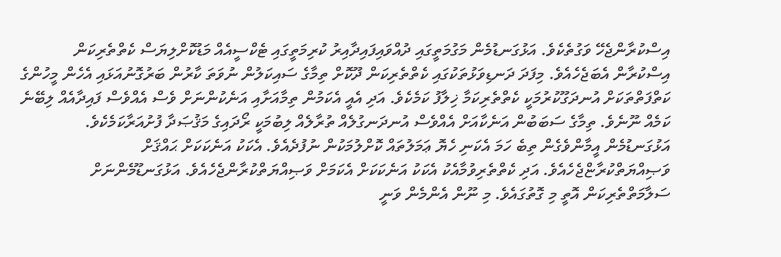އިސްކުރާންޖެހޭ ވަގުތެކެވެ. އަޅުގަނޑުމެން މަގުމަތީގައި ދުއްވައިފައިދާއިރު ކުރިމަތީގައި ޓެކްސީއެއް މަޑުކޮށްލިޔަސް ކެތްތެރިކަން އިސްކުރާން އެބަޖެހެއެވެ. މިފަދަ ދަނޑިވަޅުތަކުގައި ކެތްތެރިކަން ދޫކޮށް ތިމާގެ ސައިކަލުން ނުވަތަ ކާރުން ބަރުގޮނުއަޅައި އެހެން މީހުންގެ ކަތްފަތްތަކަށް އުނދަގޫކުރުމަކީ ކެތްތެރިކަމާ ޚިލާފު ކަމެކެވެ. އަދި އެއީ އެކަމުން ތިމާއަށާއި އަނެކުންނަށް ވެސް އެއްވެސް ފައިދާއެއް ލިބޭނެ ކަމެއް ނޫނެވެ. ތިމާގެ ސަބަބުން އަނެކާއަށް އެއްވެސް އުނދަނގުލެއް ތުރާލެއް ލިބުމަކީ ރޯދައިގެ މަޤުޞަދާ ފުށުއަރާކަމެކެވެ.
އަޅުގަނޑުމެން އީމާންވެގެން ތިބެ ހަމަ އެކަނި ހެޔޮ ޢަމަލުތައް ކޮށްލުމަކުން ނުފުދެއެވެ. އެކަކު އަނެކަކަށް ޙައްޤަށް ވަޞިއްޔަތްކުރާޏްޖެހެއެވެ. އަދި ކެތްތެރިވުމާއެކު އެކަކު އަނެކަކަށް އެކަމަށް ވަޞިއްޔަތްކުރާންޖެހެއެވެ. އަޅުގަނޑޫމެންނަށް ސަލާމަތްތެރިކަން އޮތީ މި ގޮތުގައެވެ. މި ނޫން އެންމެން ވަނީ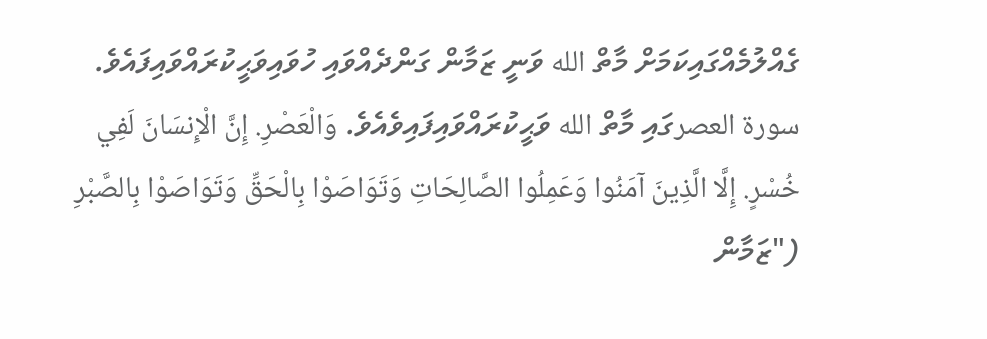ގެއްލުމެއްގައިކަމަށް މާތް الله ވަނީ ޒަމާން ގަންދެއްވައި ހުވައިވަޙީކުރައްވައިފައެވެ. سورة العصرގައި މާތް الله ވަޙީކުރައްވައިފައިވެއެވެ. وَالْعَصْرِ. إِنَّ الْإِنسَانَ لَفِي خُسْرٍ. إِلَّا الَّذِينَ آمَنُوا وَعَمِلُوا الصَّالِحَاتِ وَتَوَاصَوْا بِالْحَقِّ وَتَوَاصَوْا بِالصَّبْرِ ("ޒަމާން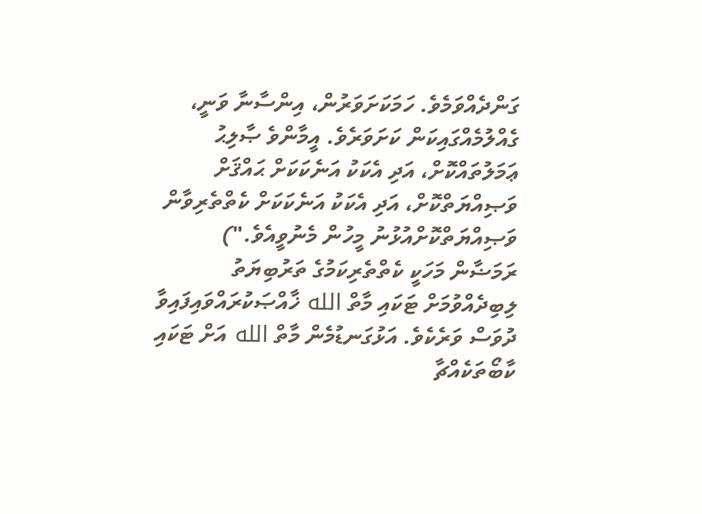ގަންދެއްވަމެވެ. ހަމަކަށަވަރުން، އިންސާނާ ވަނީ، ގެއްލުމެއްގައިކަން ކަށަވަރެވެ. އީމާންވެ ޞާލިޙު ޢަމަލުތައްކޮށް، އަދި އެކަކު އަނެކަކަށް ޙައްޤަށް ވަޞިއްޔަތްކޮށް، އަދި އެކަކު އަނެކަކަށް ކެތްތެރިވާން ވަޞިއްޔަތްކޮށްއުޅުނު މީހުން މެނުވީއެވެ.")
ރަމަޟާން މަހަކީ ކެތްތެރިކަމުގެ ތަރުބިޔަތު ލިބިދެއްވުމަށް ޓަކައި މާތް الله ޚާއްޞަކުރައްވައިފައިވާ ދުވަސް ވަރެކެވެ. އަޅުގަނޑުމެން މާތް الله އަށް ޓަކައި ކާބޯތަކެއްޗާ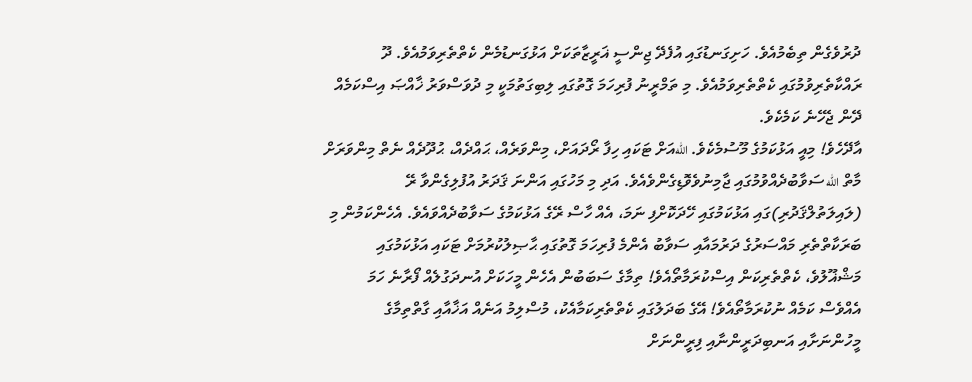ދުރުވެގެން ތިބެމުއެވެ. ހަށިގަނޑުގައި އުފެދޭ ޖިންސީ ޣަރީޒާތަކަށް އަޅުގަނޑުމެން ކެތްތެރިވަމުއެވެ. ދޫ ރައްކާތެރިވުމުގައި ކެތްތެރިވަމުއެވެ. މި ތަމްރީނު ފުރިހަމަ ގޮތުގައި ލިބިގަތުމަކީ މި ދުވަސްވަރު ޚާއްޞަ އިސްކަމެއް ދޭން ޖެހޭނެ ކަމެކެވެ.
އާދޭހެވެ! މިއީ އަޅުކަމުގެ މޫސުމެކެވެ. اللهއަށް ޓަކައި ހިފާ ރޯދައަށް، މިންވަރެއް، ޙައްދެއް، ޙުދޫދެއް ނެތް މިންވަރަށް މާތް الله ސަވާބުދެއްވުމުގައި ޖާމިނުވެވޮޑިގެންވެއެވެ. އަދި މި މަހުގައި އަންނަ ޤަދަރު އުފުލިގެންވާ ރޭ (ލައިލަތުލްޤަދުރި)ގައި އަޅުކަމުގައި ހޭދަކޮށްފި ނަމަ، އެއް ހާސް ރޭގެ އަޅުކަމުގެ ސަވާބުދެއްވައެވެ. އެހެންކަމުން މި ބަރަކާތްތެރި މައްސަރުގެ ދަރުމައާއި ސަވާބު އެންމެ ފުރިހަމަ ގޮތުގައި ޙާޞިލުކުރުމަށް ޓަކައި އަޅުކަމުގައި މަޝްޣޫލުވެ، ކެތްތެރިކަން އިސްކުރަމާތޯއެވެ! ތިމާގެ ސަބަބުން އެހެން މީހަކަށް އުނދަގުލެއް ފޯރާނެ ހަމަ އެއްވެސް ކަމެއް ނުކުރަމާތޯއެވެ! އޭގެ ބަދަލުގައި ކެތްތެރިކަމާއެކު، މުސްލިމު އަނެއް އަޚާއާއި ގާތްތިމާގެ މީހުންނަށާއި އަނބިދަރީންނާއި ފިރީންނަށް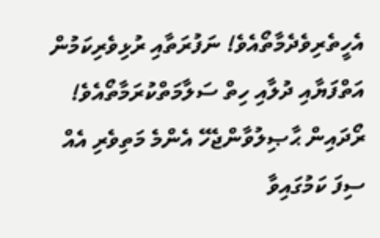އެހީތެރިވެދެމާތޯއެވެ! ނަފުރަތާއި ރުޅިވެރިކަމުން އަތްފަޔާއި ދުލާއި ހިތް ސަލާމަތްކުރަމާތޯއެވެ! ރޯދައިން ޙާޞިލުވާންޖެހޭ އެންމެ މަތިވެރި އެއް ސިފަ ކަމުގައިވާ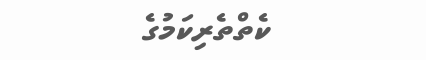ކެތްތެރިކަމުގެ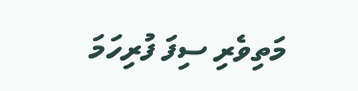މަތިވެރި ސިފަ ފުރިހަމަ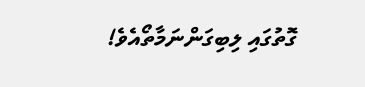ގޮތުގައި ލިބިގަންނަމާތޯއެވެ!